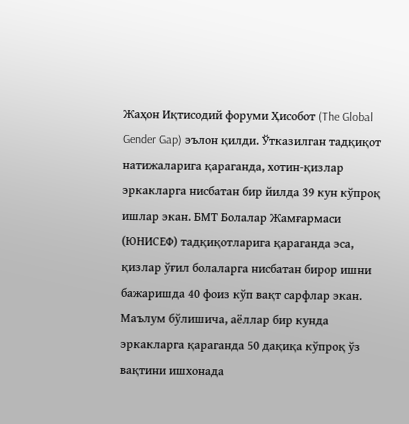Жаҳон Иқтисодий форуми Ҳисобот (The Global Gender Gap) эълон қилди. Ўтказилган тадқиқот натижаларига қараганда, хотин-қизлар эркакларга нисбатан бир йилда 39 кун кўпроқ ишлар экан. БМТ Болалар Жамғармаси (ЮНИСЕФ) тадқиқотларига қараганда эса, қизлар ўғил болаларга нисбатан бирор ишни бажаришда 40 фоиз кўп вақт сарфлар экан. Маълум бўлишича, аёллар бир кунда эркакларга қараганда 50 дақиқа кўпроқ ўз вақтини ишхонада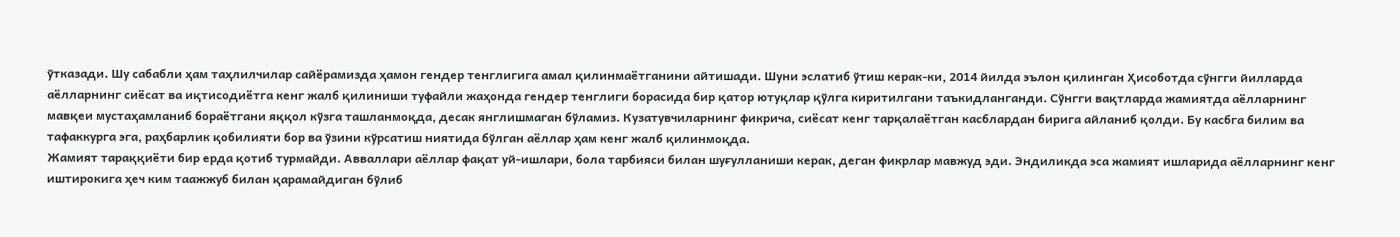ўтказади. Шу сабабли ҳам таҳлилчилар сайёрамизда ҳамон гендер тенглигига амал қилинмаётганини айтишади. Шуни эслатиб ўтиш керак-ки, 2014 йилда эълон қилинган Ҳисоботда сўнгги йилларда аёлларнинг сиёсат ва иқтисодиётга кенг жалб қилиниши туфайли жаҳонда гендер тенглиги борасида бир қатор ютуқлар қўлга киритилгани таъкидланганди. Сўнгги вақтларда жамиятда аёлларнинг мавқеи мустаҳамланиб бораётгани яққол кўзга ташланмоқда, десак янглишмаган бўламиз. Кузатувчиларнинг фикрича, сиёсат кенг тарқалаётган касблардан бирига айланиб қолди. Бу касбга билим ва тафаккурга эга, раҳбарлик қобилияти бор ва ўзини кўрсатиш ниятида бўлган аёллар ҳам кенг жалб қилинмоқда.
Жамият тараққиёти бир ерда қотиб турмайди. Авваллари аёллар фақат уй-ишлари, бола тарбияси билан шуғулланиши керак, деган фикрлар мавжуд эди. Эндиликда эса жамият ишларида аёлларнинг кенг иштирокига ҳеч ким таажжуб билан қарамайдиган бўлиб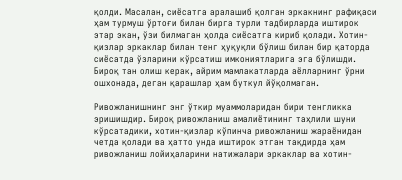қолди. Масалан, сиёсатга аралашиб қолган эркакнинг рафиқаси ҳам турмуш ўртоғи билан бирга турли тадбирларда иштирок этар экан, ўзи билмаган ҳолда сиёсатга кириб қолади. Хотин-қизлар эркаклар билан тенг ҳуқуқли бўлиш билан бир қаторда сиёсатда ўзларини кўрсатиш имкониятларига эга бўлишди. Бироқ тан олиш керак, айрим мамлакатларда аёлларнинг ўрни ошхонада, деган қарашлар ҳам буткул йўқолмаган.

Ривожланишнинг энг ўткир муаммоларидан бири тенгликка эришишдир. Бироқ ривожланиш амалиётининг таҳлили шуни кўрсатадики, хотин-қизлар кўпинча ривожланиш жараёнидан четда қолади ва ҳатто унда иштирок этган тақдирда ҳам ривожланиш лойиҳаларини натижалари эркаклар ва хотин-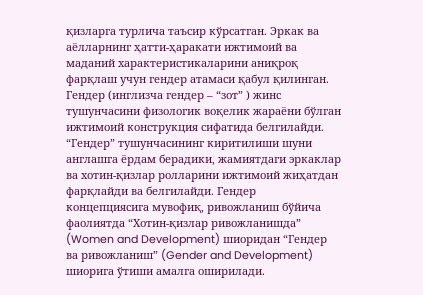қизларга турлича таъсир кўрсатган. Эркак ва аёлларнинг ҳатти-ҳаракати ижтимоий ва маданий характеристикаларини аниқроқ фарқлаш учун гендер атамаси қабул қилинган. Гендер (инглизча гендер – “зот” ) жинс тушунчасини физологик воқелик жараёни бўлган ижтимоий конструкция сифатида белгилайди. “Гендер” тушунчасининг киритилиши шуни англашга ёрдам берадики, жамиятдаги эркаклар ва хотин-қизлар ролларини ижтимоий жиҳатдан фарқлайди ва белгилайди. Гендер концепциясига мувофиқ, ривожланиш бўйича фаолиятда “Хотин-қизлар ривожланишда” (Women and Development) шиоридан “Гендер ва ривожланиш” (Gender and Development) шиорига ўтиши амалга оширилади.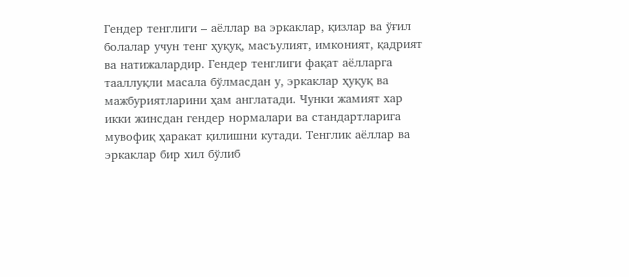Гендер тенглиги – аёллар ва эркаклар, қизлар ва ўғил болалар учун тенг ҳуқуқ, масъулият, имконият, қадрият ва натижалардир. Гендер тенглиги фақат аёлларга тааллуқли масала бўлмасдан у, эркаклар ҳуқуқ ва мажбуриятларини ҳам англатади. Чунки жамият хар икки жинсдан гендер нормалари ва стандартларига мувофиқ ҳаракат қилишни кутади. Тенглик аёллар ва эркаклар бир хил бўлиб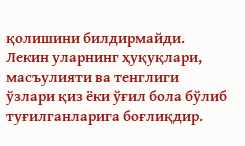қолишини билдирмайди. Лекин уларнинг ҳуқуқлари, масъулияти ва тенглиги ўзлари қиз ёки ўғил бола бўлиб туғилганларига боғлиқдир.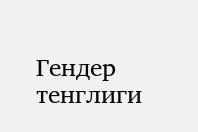Гендер тенглиги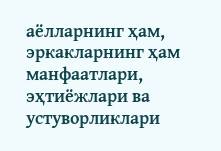аёлларнинг ҳам, эркакларнинг ҳам манфаатлари, эҳтиёжлари ва устуворликлари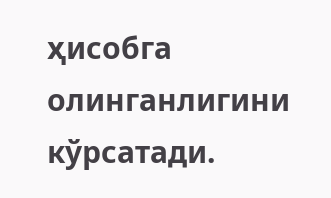ҳисобга олинганлигини кўрсатади.